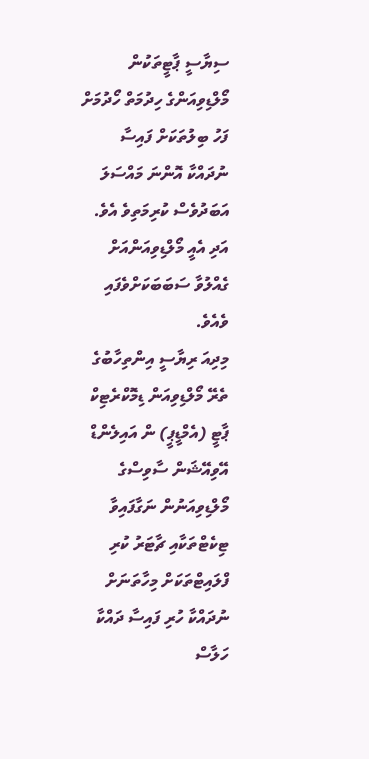ސިޔާސީ ޕާޓީތަކުން މޯލްޑިވިއަންގެ ހިދުމަތް ހޯދުމަށް ފަހު ބިލުތަކަށް ފައިސާ ނުދައްކާ އޮންނަ މައްސަލަ އަބަދުވެސް ކުރިމަތިވެ އެވެ. އަދި އެއީ މޯލްޑިވިއަންއަށް ގެއްލުވާ ސަބަބަކަށްވެފައި ވެއެވެ.
މިދިއަ ރިޔާސީ އިންތިހާބުގެ ތެރޭ މޯލްޑިވިއަން ޑިމޮކްރެޓިކް ޕާޓީ (އެމްޑީޕީ) ން އައިލެންޑް އޭވިއޭޝަން ސާވިސްގެ މޯލްޑިވިއަނުން ނަގާފައިވާ ޓިކެޓްތަކާއި ޗާޓަރު ކުރި ފްލައިޓްތަކަށް މިހާތަނަށް ނުދައްކާ ހުރި ފައިސާ ދައްކާ ހަލާސް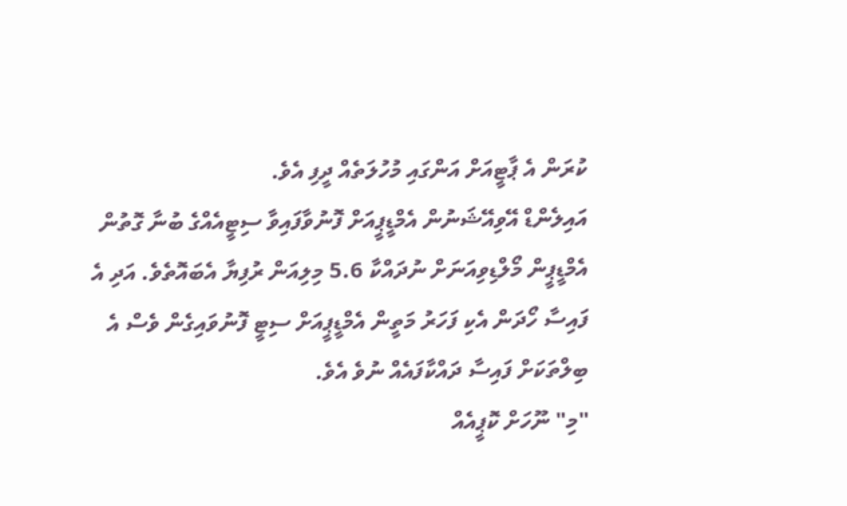ކުރަން އެ ޕާޓީއަށް އަންގައި މުހުލަތެއް ދީފި އެވެ.
އައިލެންޑް އޭވިއޭޝަނުން އެމްޑީޕީއަށް ފޮނުވާފައިވާ ސިޓީއެއްގެ ބުނާ ގޮތުން އެމްޑީޕީން މޯލްޑިވިއަނަށް ނުދައްކާ 5.6 މިލިއަން ރުފިޔާ އެބައޮތެވެ. އަދި އެ ފައިސާ ހޯދަން އެކި ފަހަރު މަތީން އެމްޑީޕީއަށް ސިޓީ ފޮނުވައިގެން ވެސް އެ ބިލްތަކަށް ފައިސާ ދައްކާފައެއް ނުވެ އެވެ.
"މި" ނޫހަށް ކޮޕީއެއް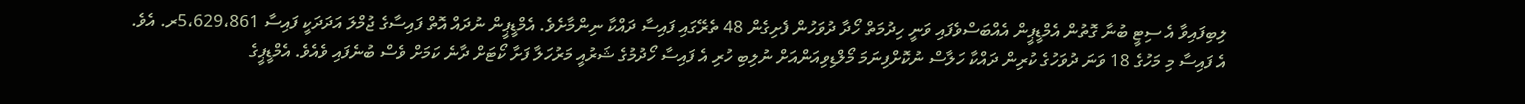ލިބިފައިވާ އެ ސިޓީ ބުނާ ގޮތުން އެމްޑީޕީން އެއްބަސްވެފައި ވަނީ ހިދުމަތް ހޯދާ ދުވަހުން ފެށިގެން 48 ތެރޭގައި ފައިސާ ދައްކާ ނިންމާށެވެ. އެމްޑީޕީން ނުދައް އޮތް ފައިސާގެ ޖުމްލަ އަދަދަކީ ފައިސާ 5،629،861ރ. އެވެ.
އެ ފައިސާ މި މަހުގެ 18 ވަނަ ދުވަހުގެ ކުރިން ދައްކާ ހަލާސް ނުކޮށްފިނަމަ މޯލްޑިވިއަންއަށް ނުލިބި ހުރި އެ ފައިސާ ހޯދުމުގެ ޝަރުއީ މަރުހަލާ ފަށާ ކޯޓަށް ދާނެ ކަމަށް ވެސް ބުނެފައި ވެއެވެ. އެމްޑީޕީގެ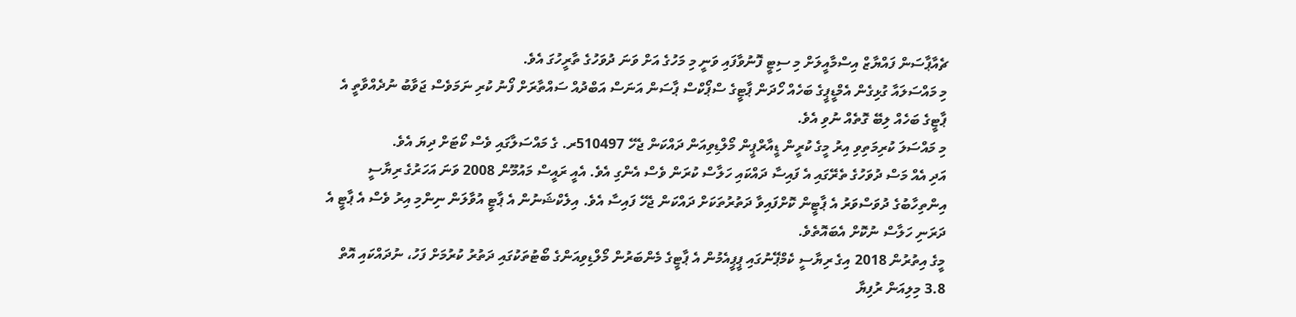ޗެއާޕާސަން ފައްޔާޒް އިސްމާއީލަށް މި ސިޓީ ފޮނުވާފައި ވަނީ މި މަހުގެ އަށް ވަނަ ދުވަހުގެ ތާރީހުގަ އެވެ.
މި މައްސަލައާ ގުޅިގެން އެމްޑީޕީގެ ބަހެއް ހޯދަން ޕާޓީގެ ސްޕޯކްސް ޕާސަން އަނަސް އަބްދުއް ސައްތާރަށް ފޯނު ކުރި ނަމަވެސް ޖަވާބު ނުދެއްވާތީ އެ ޕާޓީގެ ބަހެއް ލިބޭ ގޮތެއް ނުވި އެވެ.
މި މައްސަލަ ކުރިމަތިވި އިރު މީގެ ކުރީން ޑީއާރްޕީން މޯލްޑިވިއަން ދައްކަން ޖެހޭ 510497ރ. ގެ މައްސަލާގައި ވެސް ކޯޓަށް ދިޔަ އެވެ.
އަދި އެއް މަސް ދުވަހުގެ ތެރޭގައި އެ ފައިސާ ދައްކައި ހަލާސް ކުރަން ވެސް އެންގި އެވެ. އެއީ ރައީސް މައުމޫން 2008 ވަނަ އަހަރުގެ ރިޔާސީ އިންތިހާބުގެ ދުވަސްވަރު އެ ޕާޓީން ކޮށްފައިވާ ދަތުރުތަކަށް ދައްކަން ޖެހޭ ފައިސާ އެވެ. އިލެކްޝަނުން އެ ޕާޓީ އުވާލަން ނިންމި އިރު ވެސް އެ ޕާޓީ އެ ދަރަނި ހަލާސް ނުކޮށް އެބައޮތެވެ.
މީގެ އިތުރުން 2018 އިގެ ރިޔާސީ ކެމްޕޭނުގައި ޕީޕީއެމުން އެ ޕާޓީގެ މެންބަރުން މޯލްޑިވިއަންގެ ބޯޓުތަކުގައި ދަތުރު ކުރުމަށް ފަހު، ނުދައްކައި އޮތް 3.8 މިލިއަން ރުފިޔާ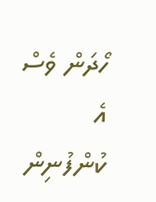ހޯދަން ވެސް އެ ކުންފުނިން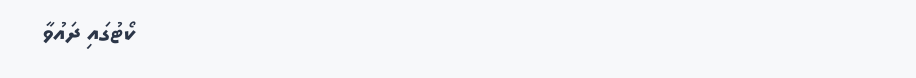ކޯޓުގައި ދައުވާ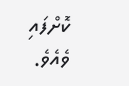ކޮށްފައި ވެއެވެ.